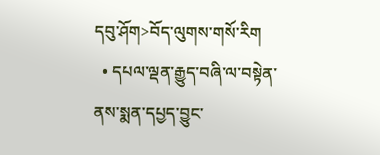དབུ་ཤོག>བོད་ལུགས་གསོ་རིག
  • དཔལ་ལྡན་རྒྱུད་བཞི་ལ་བསྟེན་ནས་སྨན་དཔྱད་བྱུང་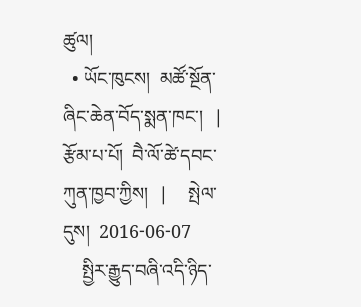ཚུལ།
  • ཡོང་ཁུངས།  མཚོ་སྔོན་ཞིང་ཆེན་བོད་སྨན་ཁང་།   |     རྩོམ་པ་པོ།  བཻ་ལོ་ཚེ་དབང་ཀུན་ཁྱབ་ཀྱིས།   |     སྤེལ་དུས།  2016-06-07
    སྤྱིར་རྒྱུད་བཞི་འདི་ཉིད་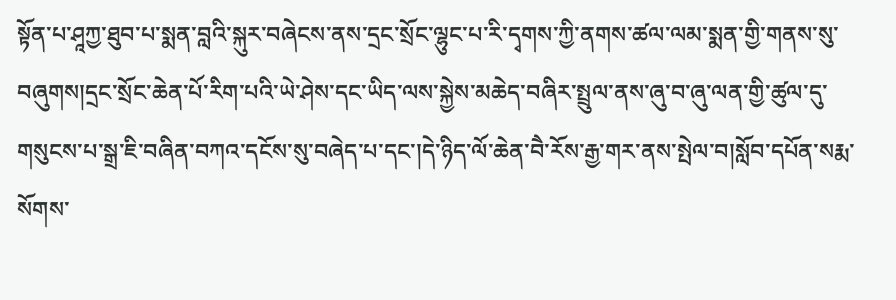སྟོན་པ་ཤཱཀྱ་ཐུབ་པ་སྨན་བླའི་སྐུར་བཞེངས་ནས་དྲང་སྲོང་ལྷུང་པ་རི་དྭགས་ཀྱི་ནགས་ཚལ་ལམ་སྨན་གྱི་གནས་སུ་བཞུགས།དྲང་སྲོང་ཆེན་པོ་རིག་པའི་ཡེ་ཤེས་དང་ཡིད་ལས་སྐྱེས་མཆེད་བཞིར་སྤྲུལ་ནས་ཞུ་བ་ཞུ་ལན་གྱི་ཚུལ་དུ་གསུངས་པ་སྒྲ་ཇི་བཞིན་བཀའ་དངོས་སུ་བཞེད་པ་དང་།དེ་ཉིད་ལོ་ཆེན་བཻ་རོས་རྒྱ་གར་ནས་སྤེལ་བ།སློབ་དཔོན་སརྨ་སོགས་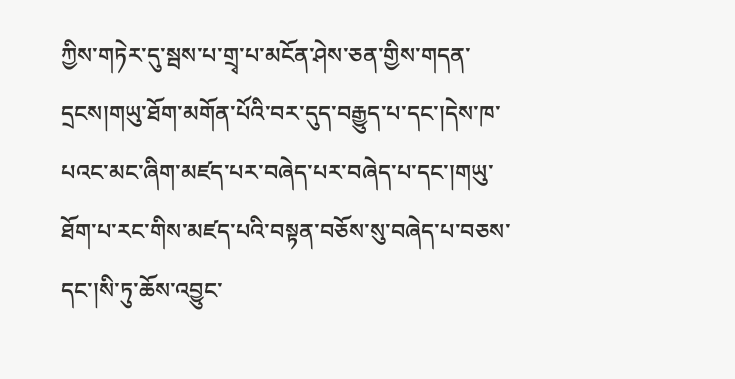ཀྱིས་གཏེར་དུ་སྦས་པ་གྲྭ་པ་མངོན་ཤེས་ཅན་གྱིས་གདན་དྲངས།གཡུ་ཐོག་མགོན་པོའི་བར་དུད་བརྒྱུད་པ་དང་།དེས་ཁ་པའང་མང་ཞིག་མཛད་པར་བཞེད་པར་བཞེད་པ་དང་།གཡུ་ཐོག་པ་རང་གིས་མཛད་པའི་བསྟན་བཅོས་སུ་བཞེད་པ་བཅས་དང་།སི་ཏུ་ཆོས་འབྱུང་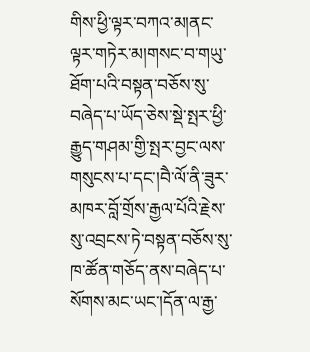གིས་ཕྱི་ལྟར་བཀའ་མ།ནང་ལྟར་གཏེར་མ།གསང་བ་གཡུ་ཐོག་པའི་བསྟན་བཅོས་སུ་བཞེད་པ་ཡོད་ཅེས་སྡེ་སྤར་ཕྱི་རྒྱུད་གཤམ་གྱི་སྤར་བྱང་ལས་གསུངས་པ་དང་།བཻ་ལོ་ནི་ཟུར་མཁར་བློ་གྲོས་རྒྱལ་པོའི་རྗེས་སུ་འབྲངས་ཏེ་བསྟན་བཅོས་སུ་ཁ་ཚོན་གཅོད་ནས་བཞེད་པ་སོགས་མང་ཡང་།དོན་ལ་རྒྱ་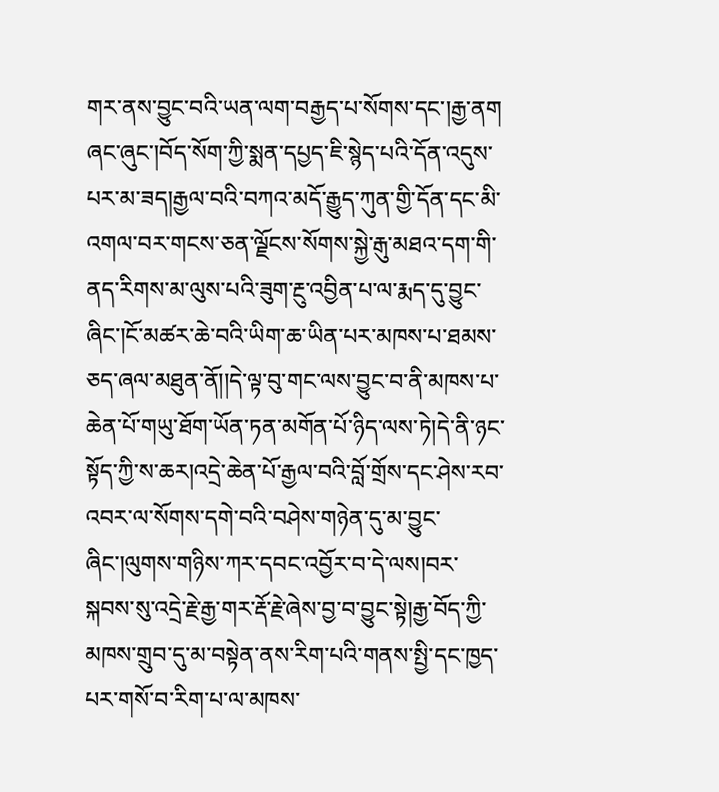གར་ནས་བྱུང་བའི་ཡན་ལག་བརྒྱད་པ་སོགས་དང་།རྒྱ་ནག ཞང་ཞུང་།བོད་སོག་ཀྱི་སྨན་དཔྱད་ཇི་སྙེད་པའི་དོན་འདུས་པར་མ་ཟད།རྒྱལ་བའི་བཀའ་མདོ་རྒྱུད་ཀུན་གྱི་དོན་དང་མི་འགལ་བར་གངས་ཅན་ལྗོངས་སོགས་སྐྱེ་རྒུ་མཐའ་དག་གི་ནད་རིགས་མ་ལུས་པའི་ཟུག་རྔུ་འབྱིན་པ་ལ་རྨད་དུ་བྱུང་ཞིང་།ངོ་མཚར་ཆེ་བའི་ཡིག་ཆ་ཡིན་པར་མཁས་པ་ཐམས་ཅད་ཞལ་མཐུན་ནོ།།དེ་ལྟ་བུ་གང་ལས་བྱུང་བ་ནི་མཁས་པ་ཆེན་པོ་གཡུ་ཐོག་ཡོན་ཏན་མགོན་པོ་ཉིད་ལས་ཏེ།དེ་ནི་ཉང་སྟོད་ཀྱི་ས་ཆར།འདྲེ་ཆེན་པོ་རྒྱལ་བའི་བློ་གྲོས་དང་ཤེས་རབ་འབར་ལ་སོགས་དགེ་བའི་བཤེས་གཉེན་དུ་མ་བྱུང་ཞིང་།ལུགས་གཉིས་ཀར་དབང་འབྱོར་བ་དེ་ལས།བར་སྐབས་སུ་འདྲེ་རྗེ་རྒྱ་གར་རྡོ་རྗེ་ཞེས་བྱ་བ་བྱུང་སྟེ།རྒྱ་བོད་ཀྱི་མཁས་གྲུབ་དུ་མ་བསྟེན་ནས་རིག་པའི་གནས་སྤྱི་དང་ཁྱད་པར་གསོ་བ་རིག་པ་ལ་མཁས་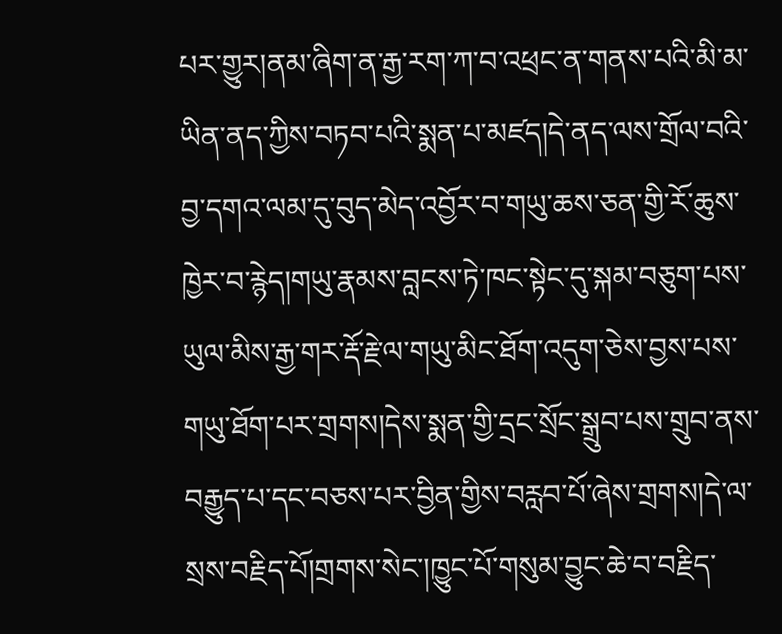པར་གྱུར།ནམ་ཞིག་ན་རྒྱ་རག་ཀ་བ་འཕྲང་ན་གནས་པའི་མི་མ་ཡིན་ནད་ཀྱིས་བཏབ་པའི་སྨན་པ་མཛད།དེ་ནད་ལས་གྲོལ་བའི་བྱ་དགའ་ལམ་དུ་བུད་མེད་འབྱོར་བ་གཡུ་ཆས་ཅན་གྱི་རོ་ཆུས་ཁྱེར་བ་རྙེད།གཡུ་རྣམས་བླངས་ཏེ་ཁང་སྟེང་དུ་སྐམ་བཅུག་པས་ཡུལ་མིས་རྒྱ་གར་རྡོ་རྗེ་ལ་གཡུ་མིང་ཐོག་འདུག་ཅེས་བྱས་པས་གཡུ་ཐོག་པར་གྲགས།དེས་སྨན་གྱི་དྲང་སྲོང་སྒྲུབ་པས་གྲུབ་ནས་བརྒྱུད་པ་དང་བཅས་པར་བྱིན་གྱིས་བརླབ་པོ་ཞེས་གྲགས།དེ་ལ་སྲས་བརྗིད་པོ།གྲགས་སེང་།ཁྱུང་པོ་གསུམ་བྱུང་ཆེ་བ་བརྗིད་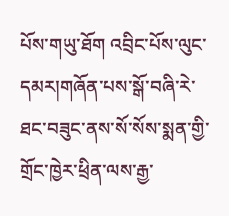པོས་གཡུ་ཐོག འབྲིང་པོས་ལུང་དམར།གཞོན་པས་སྒོ་བཞི་རེ་ཐང་བཟུང་ནས་སོ་སོས་སྨན་གྱི་གྲོང་ཁྱེར་ཕྲིན་ལས་རྒྱ་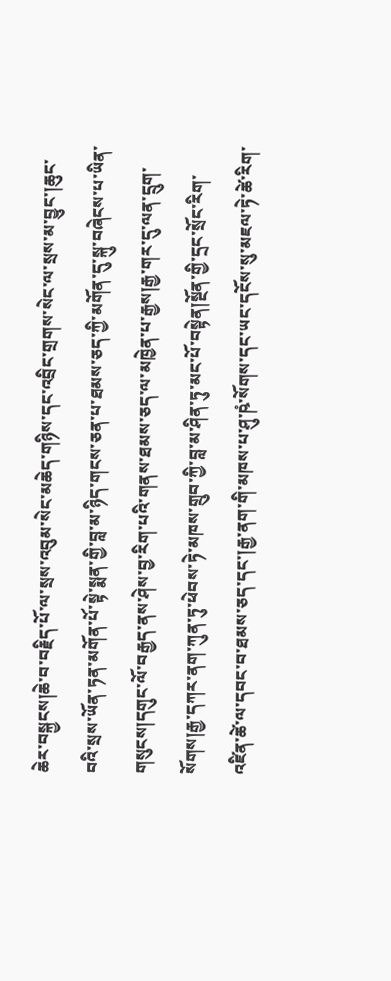ཆེར་བསྐྱངས།ཆེ་བ་བརྗིད་པོ་ལ་སྲས་འབུམ་སེང་མཆེད་གཉིས་དང་འབྲིང་གྲགས་སེང་ལ་སྲས་མ་བྱུང་།ཆུང་བའི་སྲས་ཡོན་ཏན་མགོན་པོ་སྟེ་སྨན་གྱི་བླ་མ་ཉིད་གངས་ཅན་པ་ཐམས་ཅད་ཀྱི་མགོན་དུ་སྐུ་བཞེངས་པ་ཡིན་གསུངས།དགུང་ལོ་བརྒྱད་ནས་ཤེས་བྱ་རིག་པའི་གནས་ཐམས་ཅད་ལ་མཁྱེན་པ་རྒྱས།རྒྱ་གར་དུ་ལན་དྲུག་སོགས།རྒྱ་དཀར་ནག་ཀུན་ཏུ་ཕེབས་ཏེ་མཁས་གྲུབ་ཀྱི་བླ་མ་ཤིན་ཏུ་མང་པོ་བསྟེན།སྔོན་གྱི་དྲང་སྲོང་རིག་འཛིན་ཚེ་ལ་དབང་བ་ཐམས་ཅད་དང་།རྒྱ་ནག་གི་མཁས་པ་ཤུ་ཥཾ་སོགས་དང་ཡང་དངོས་སུ་མཇལ་ཏེ་ཚེ་རིག་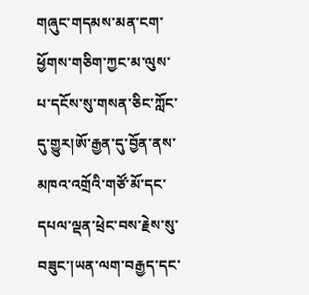གཞུང་གདམས་མན་ངག་ཕྱོགས་གཅིག་ཀྱང་མ་ལུས་པ་དངོས་སུ་གསན་ཅིང་ཀློང་དུ་གྱུར།ཨོ་རྒྱན་དུ་བྱོན་ནས་མཁའ་འགྲོའི་གཙོ་མོ་དང་དཔལ་ལྡན་ཕྲེང་བས་རྗེས་སུ་བཟུང་།ཡན་ལག་བརྒྱད་དང་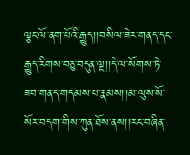ལྕང་ལོ་ནག་པོའི་རྒྱུད།།བསིལ་ཟེར་གནད་དང་རྒྱུད་རིགས་བཅུ་བདུན་ལྔ།།དེ་ལ་སོགས་ཏེ་ཟབ་གནད་གདམས་པ་རྣམས།།མ་ལུས་སོ་སོར་བདག་གིས་ཀུན་ཐོས་ནས།།རང་བཞིན་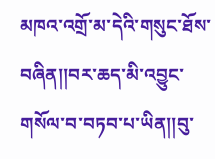མཁའ་འགྲོ་མ་དེའི་གསུང་ཐོས་བཞིན།།བར་ཆད་མི་འབྱུང་གསོལ་བ་བཏབ་པ་ཡིན།།བུ་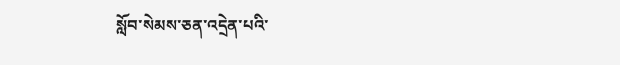སློབ་སེམས་ཅན་འདྲེན་པའི་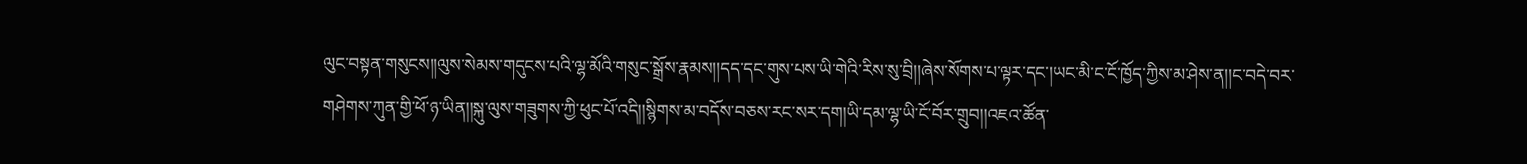ལུང་བསྟན་གསུངས།།ལུས་སེམས་གདུངས་པའི་ལྷ་མོའི་གསུང་སྒྲོས་རྣམས།།དད་དང་གུས་པས་ཡི་གེའི་རིས་སུ་བྲི།།ཞེས་སོགས་པ་ལྟར་དང་།ཡང་མི་ང་ངོ་ཁྱོད་ཀྱིས་མ་ཤེས་ན།།ང་བདེ་བར་གཤེགས་ཀུན་གྱི་ཕོ་ཉ་ཡིན།།སྐུ་ལུས་གཟུགས་ཀྱི་ཕུང་པོ་འདི།།སྙིགས་མ་བདོས་བཅས་རང་སར་དག།ཡི་དམ་ལྷ་ཡི་ངོ་བོར་གྲུབ།།འཇའ་ཚོན་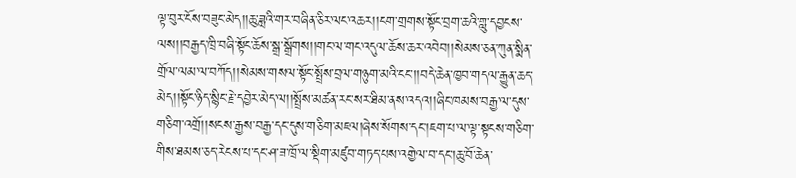ལྟ་བུར་ངོས་བཟུང་མེད།།ཆུ་ཟླའི་གར་བཞིན་ཅིར་ལང་འཆར།།ངག་གྲགས་སྟོང་བྲག་ཆའི་གླུ་དབྱངས་ལས།།བརྒྱད་ཁྲི་བཞི་སྟོང་ཆོས་སྒྲ་སྒྲོགས།།གང་ལ་གང་འདུལ་ཆོས་ཆར་འབེབ།།སེམས་ཅན་ཀུན་སྨིན་གྲོལ་ལམ་ལ་བཀོད།།སེམས་གསལ་སྟོང་སྤྲོས་བྲལ་གཉུག་མའི་ངང་།།བདེ་ཆེན་ཁྱབ་གདལ་རྒྱུན་ཆད་མེད།།སྟོང་ཉིད་སྙིང་རྗེ་དབྱེར་མེད་ལ།།སྤྲོས་མཚན་རང་སར་ཐིམ་ནས་འདའ།།ཞིང་ཁམས་བརྒྱ་ལ་དུས་གཅིག་འགྲོ།།སངས་རྒྱས་བརྒྱ་དང་དུས་གཅིག་མཇལ།ཞེས་སོགས་དང་།ཇག་པ་ལ་ལྟ་སྟངས་གཅིག་གིས་ཐམས་ཅད་རེངས་པ་དང་ཤ་ཟ་ཁྲོ་ལ་སྡིག་མཛུབ་གཏད་པས་འགྱེལ་བ་དང་།ཆུ་བོ་ཆེན་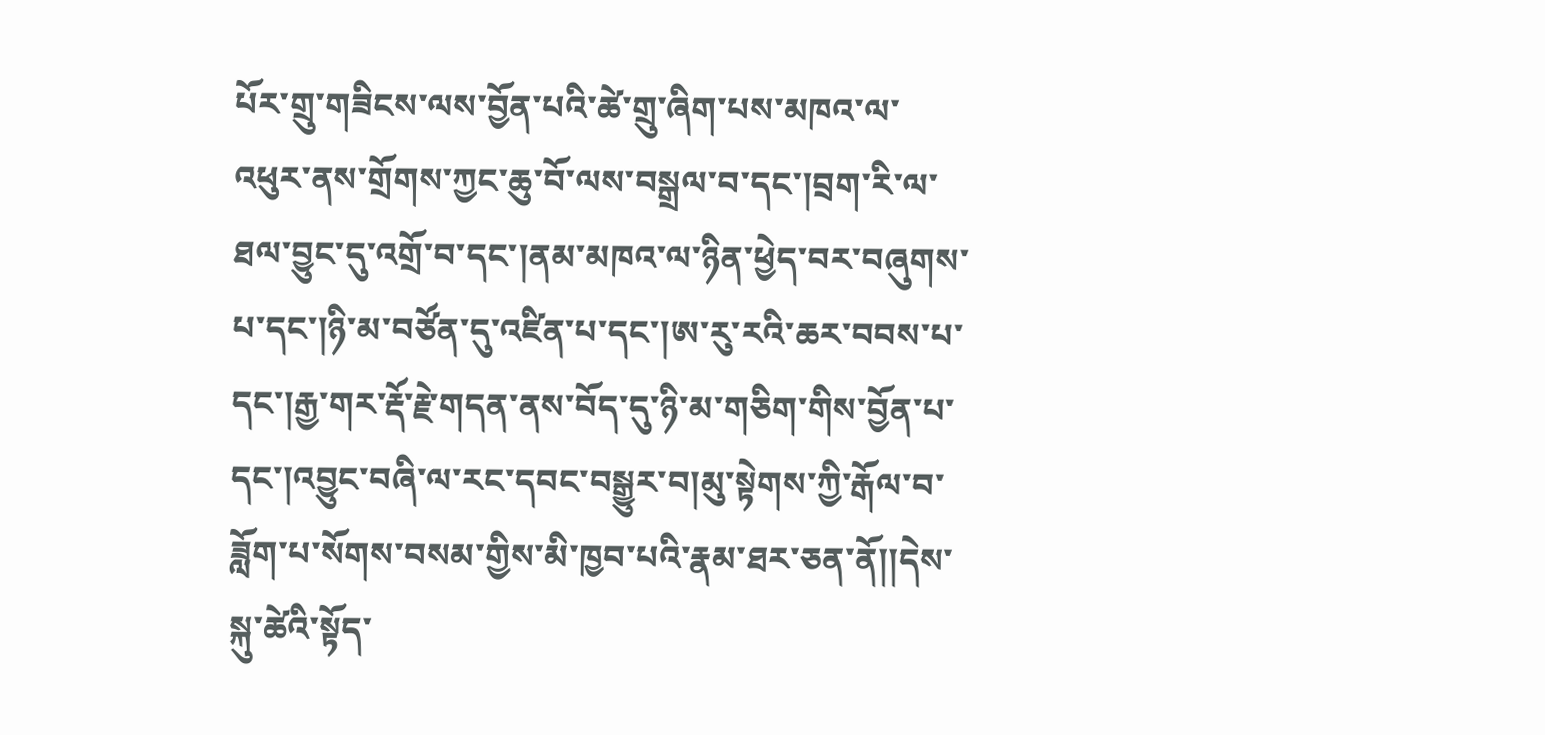པོར་གྲུ་གཟིངས་ལས་བྱོན་པའི་ཚེ་གྲུ་ཞིག་པས་མཁའ་ལ་འཕུར་ནས་གྲོགས་ཀྱང་ཆུ་བོ་ལས་བསྒྲལ་བ་དང་།བྲག་རི་ལ་ཐལ་བྱུང་དུ་འགྲོ་བ་དང་།ནམ་མཁའ་ལ་ཉིན་ཕྱེད་བར་བཞུགས་པ་དང་།ཉི་མ་བཙོན་དུ་འཛིན་པ་དང་།ཨ་རུ་རའི་ཆར་བབས་པ་དང་།རྒྱ་གར་རྡོ་རྗེ་གདན་ནས་བོད་དུ་ཉི་མ་གཅིག་གིས་བྱོན་པ་དང་།འབྱུང་བཞི་ལ་རང་དབང་བསྒྱུར་བ།མུ་སྟེགས་ཀྱི་རྒོལ་བ་ཟློག་པ་སོགས་བསམ་གྱིས་མི་ཁྱབ་པའི་རྣམ་ཐར་ཅན་ནོ།།དེས་སྐུ་ཚེའི་སྟོད་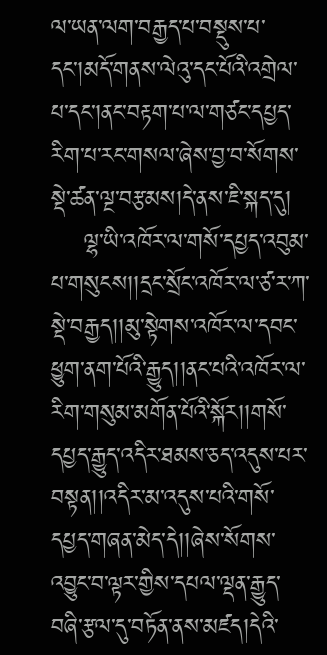ལ་ཡན་ལག་བརྒྱད་པ་བསྡུས་པ་དང་།མདོ་གནས་ལེའུ་དང་པོའི་འགྲེལ་པ་དང་།ནང་བརྟག་པ་ལ་གཙང་དཔྱད་རིག་པ་རང་གསལ་ཞེས་བྱ་བ་སོགས་སྡེ་ཚན་ལྔ་བརྩམས།དེ་ནས་ཇི་སྐད་དུ།
    ལྷ་ཡི་འཁོར་ལ་གསོ་དཔྱད་འབུམ་པ་གསུངས།།དྲང་སྲོང་འཁོར་ལ་ཙ་ར་ཀ་སྡེ་བརྒྱད།།མུ་སྟེགས་འཁོར་ལ་དབང་ཕྱུག་ནག་པོའི་རྒྱུད།།ནང་པའི་འཁོར་ལ་རིག་གསུམ་མགོན་པོའི་སྐོར།།གསོ་དཔྱད་རྒྱུད་འདིར་ཐམས་ཅད་འདུས་པར་བསྟན།།འདིར་མ་འདུས་པའི་གསོ་དཔྱད་གཞན་མེད་དེ།།ཞེས་སོགས་འབྱུང་བ་ལྟར་གྱིས་དཔལ་ལྡན་རྒྱུད་བཞི་རྩལ་དུ་བཏོན་ནས་མཛད།དེའི་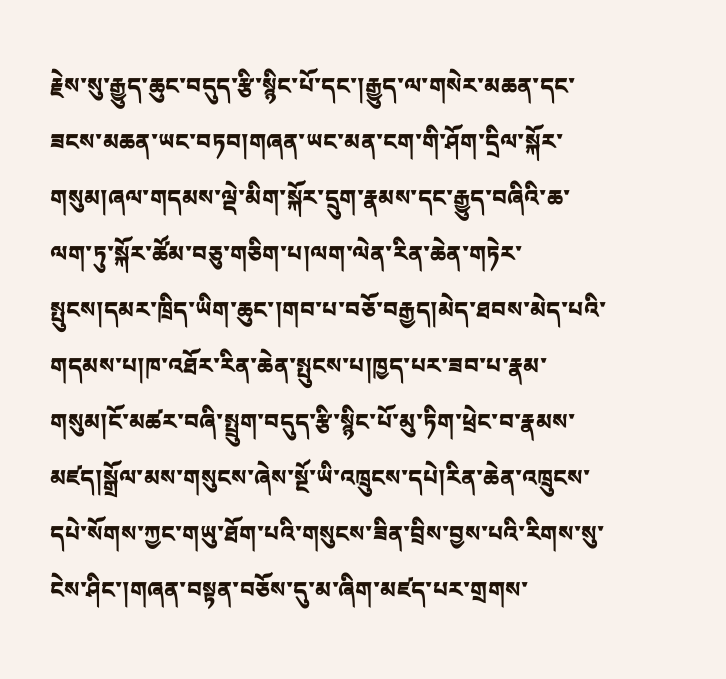རྗེས་སུ་རྒྱུད་ཆུང་བདུད་རྩི་སྙིང་པོ་དང་།རྒྱུད་ལ་གསེར་མཆན་དང་ཟངས་མཆན་ཡང་བཏབ།གཞན་ཡང་མན་ངག་གི་ཤོག་དྲིལ་སྐོར་གསུམ།ཞལ་གདམས་ལྡེ་མིག་སྐོར་དྲུག་རྣམས་དང་རྒྱུད་བཞིའི་ཆ་ལག་ཏུ་སྐོར་ཚོམ་བཅུ་གཅིག་པ།ལག་ལེན་རིན་ཆེན་གཏེར་སྤུངས།དམར་ཁྲིད་ཡིག་ཆུང་།གབ་པ་བཅོ་བརྒྱད།མེད་ཐབས་མེད་པའི་གདམས་པ།ཁ་འཐོར་རིན་ཆེན་སྤུངས་པ།ཁྱད་པར་ཟབ་པ་རྣམ་གསུམ།ངོ་མཚར་བཞི་སྤྲུག་བདུད་རྩི་སྙིང་པོ་མུ་ཏིག་ཕྲེང་བ་རྣམས་མཛད།སྒྲོལ་མས་གསུངས་ཞེས་སྔོ་ཡི་འཁྲུངས་དཔེ།རིན་ཆེན་འཁྲུངས་དཔེ་སོགས་ཀྱང་གཡུ་ཐོག་པའི་གསུངས་ཟིན་བྲིས་བྱས་པའི་རིགས་སུ་ངེས་ཤིང་།གཞན་བསྟན་བཅོས་དུ་མ་ཞིག་མཛད་པར་གྲགས་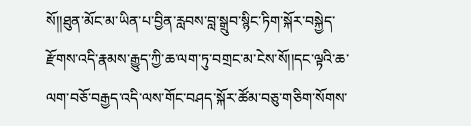སོ།།ཐུན་མོང་མ་ཡིན་པ་བྱིན་རླབས་བླ་སྒྲུབ་སྙིང་ཏིག་སྐོར་བསྐྱེད་རྫོགས་འདི་རྣམས་རྒྱུད་ཀྱི་ཆ་ལག་ཏུ་བགྲང་མ་ངེས་སོ།།དང་ལྟའི་ཆ་ལག་བཅོ་བརྒྱད་འདི་ལས་གོང་བཤད་སྐོར་ཚོམ་བཅུ་གཅིག་སོགས་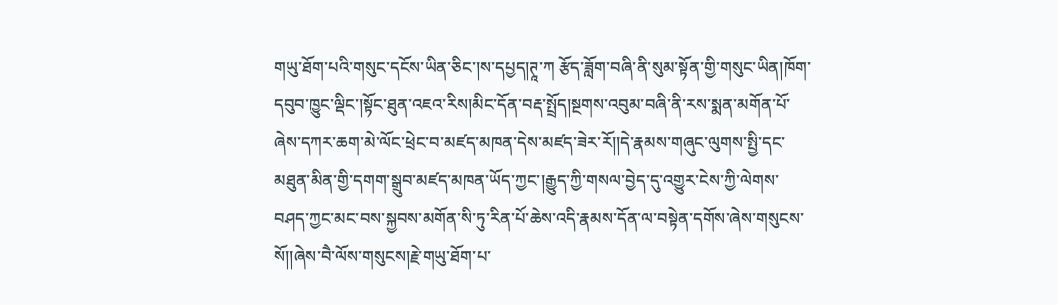གཡུ་ཐོག་པའི་གསུང་དངོས་ཡིན་ཅིང་།ས་དཔྱད།ཊཱ་ཀ རྩོད་ཟློག་བཞི་ནི་སུམ་སྟོན་གྱི་གསུང་ཡིན།ཁོག་དབུབ་ཁྱུང་ལྡིང་།སྟོང་ཐུན་འཇའ་རིས།མིང་དོན་བརྡ་སྤྲོད།སྔགས་འབུམ་བཞི་ནི་རས་སྨན་མགོན་པོ་ཞེས་དཀར་ཆག་མེ་ལོང་ཕྲེང་བ་མཛད་མཁན་དེས་མཛད་ཟེར་རོ།།དེ་རྣམས་གཞུང་ལུགས་སྤྱི་དང་མཐུན་མིན་གྱི་དགག་སྒྲུབ་མཛད་མཁན་ཡོད་ཀྱང་།རྒྱུད་ཀྱི་གསལ་བྱེད་དུ་འགྱུར་ངེས་ཀྱི་ལེགས་བཤད་ཀྱང་མང་བས་སྐྱབས་མགོན་སི་ཏུ་རིན་པོ་ཆེས་འདི་རྣམས་དོན་ལ་བསྟེན་དགོས་ཞེས་གསུངས་སོ།།ཞེས་བཻ་ལོས་གསུངས།རྗེ་གཡུ་ཐོག་པ་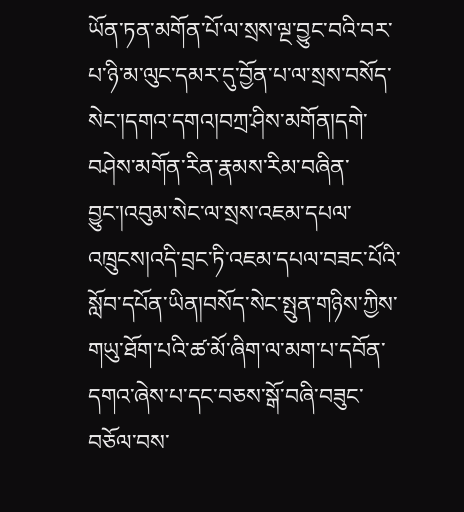ཡོན་ཏན་མགོན་པོ་ལ་སྲས་ལྔ་བྱུང་བའི་བར་པ་ཉི་མ་ལུང་དམར་དུ་བྱོན་པ་ལ་སྲས་བསོད་སེང་།དགའ་དགའ།བཀྲ་ཤིས་མགོན།དགེ་བཤེས་མགོན་རིན་རྣམས་རིམ་བཞིན་བྱུང་།འབུམ་སེང་ལ་སྲས་འཇམ་དཔལ་འཁྲུངས།འདི་བྲང་ཏི་འཇམ་དཔལ་བཟང་པོའི་སློབ་དཔོན་ཡིན།བསོད་སེང་སྤུན་གཉིས་ཀྱིས་གཡུ་ཐོག་པའི་ཚ་མོ་ཞིག་ལ་མག་པ་དབོན་དགའ་ཞེས་པ་དང་བཅས་སྒོ་བཞི་བཟུང་བཅོལ་བས་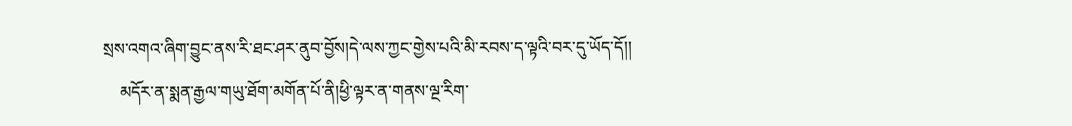སྲས་འགའ་ཞིག་བྱུང་ནས་རི་ཐང་ཤར་ནུབ་བྱོས།དེ་ལས་ཀྱང་གྱེས་པའི་མི་རབས་ད་ལྟའི་བར་དུ་ཡོད་དོ།།
    མདོར་ན་སྨན་རྒྱལ་གཡུ་ཐོག་མགོན་པོ་ནི།ཕྱི་ལྟར་ན་གནས་ལྔ་རིག་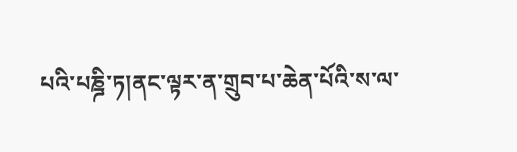པའི་པཎྜི་ཏ།ནང་ལྟར་ན་གྲུབ་པ་ཆེན་པོའི་ས་ལ་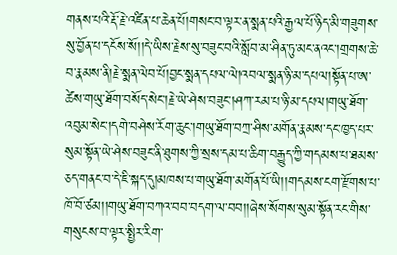གནས་པའི་རྡོ་རྗེ་འཛིན་པ་ཆེན་པོ།གསང་བ་ལྟར་ན་སྨན་པའི་རྒྱལ་པོ་ཉིད་མི་གཟུགས་སུ་བྱོན་པ་དངོས་སོ།།དེ་ཡིས་རྗེས་སུ་བཟུང་བའི་སློབ་མ་ཤིན་ཏུ་མང་ནའང་།གྲགས་ཆེ་བ་རྣམས་ནི།རྗེ་སྨན་ལེབ་པོ།བྱང་སྨན་དཔལ་ལེ།འབལ་སྨན་ཉི་མ་དཔལ།སྟོན་པ་ཨ་ཚེས་གཡུ་ཐོག་བསོད་སེང་།རྗེ་ཡེ་ཤེས་བཟུང་།ཤཀ་རམ་པ་ཉི་མ་དཔལ།གཡུ་ཐོག་འབུམ་སེང་།དགེ་བཤེས་རོག་ཆུང་།གཡུ་ཐོག་བཀྲ་ཤིས་མགོན་རྣམས་དང་ཁྱད་པར་སུམ་སྟོན་ཡེ་ཤེས་བཟུང་ནི་ཐུགས་ཀྱི་སྲས་དམ་པ་ཆིག་བརྒྱུད་ཀྱི་གདམས་པ་ཐམས་ཅད་གནང་བ་དེ་ཇི་སྐད་དུ།མཁས་པ་གཡུ་ཐོག་མགོན་པོ་ཡི།།གདམས་ངག་རྫོགས་པ་ཁོ་བོ་ཙམ།།གཡུ་ཐོག་བཀའ་བབ་བདག་ལ་བབ།།ཞེས་སོགས་སུམ་སྟོན་རང་གིས་གསུངས་བ་ལྟར་སྤྱིར་རིག་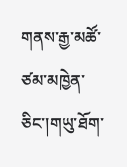གནས་རྒྱ་མཚོ་ཙམ་མཁྱེན་ཅིང་།གཡུ་ཐོག་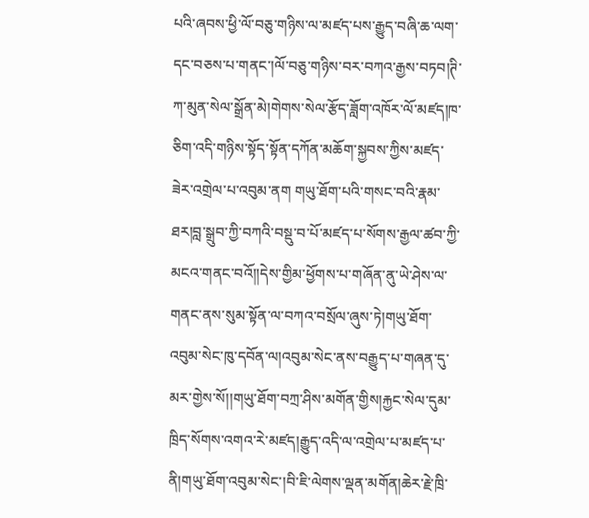པའི་ཞབས་ཕྱི་ལོ་བཅུ་གཉིས་ལ་མཛད་པས་རྒྱུད་བཞི་ཆ་ལག་དང་བཅས་པ་གནང་།ལོ་བཅུ་གཉིས་བར་བཀའ་རྒྱས་བཏབ།ཊི་ཀ་མུན་སེལ་སྒྲོན་མེ།གེགས་སེལ་རྩོད་ཟློག་འཁོར་ལོ་མཛད།ཁ་ཅིག་འདི་གཉིས་སྟོད་སྟོན་དཀོན་མཆོག་སྐྱབས་ཀྱིས་མཛད་ཟེར་འགྲེལ་པ་འབུམ་ནག གཡུ་ཐོག་པའི་གསང་བའི་རྣམ་ཐར།བླ་སྒྲུབ་ཀྱི་བཀའི་བསྡུ་བ་པོ་མཛད་པ་སོགས་རྒྱལ་ཚབ་ཀྱི་མངའ་གནང་བའོ།།དེས་གྱིམ་ཕྱོགས་པ་གཞོན་ནུ་ཡེ་ཤེས་ལ་གནང་ནས་སུམ་སྟོན་ལ་བཀའ་བསྲོལ་ཞུས་ཏེ།གཡུ་ཐོག་འབུམ་སེང་ཁུ་དབོན་ལ།འབུམ་སེང་ནས་བརྒྱུད་པ་གཞན་དུ་མར་གྱེས་སོ།།གཡུ་ཐོག་བཀྲ་ཤིས་མགོན་གྱིས།རྐྱང་སེལ་དུམ་ཁྲིད་སོགས་འགའ་རེ་མཛད།རྒྱུད་འདི་ལ་འགྲེལ་པ་མཛད་པ་ནི།གཡུ་ཐོག་འབུམ་སེང་།བི་ཇི་ལེགས་ལྡན་མགོན།ཆེར་རྗེ་ཁྲི་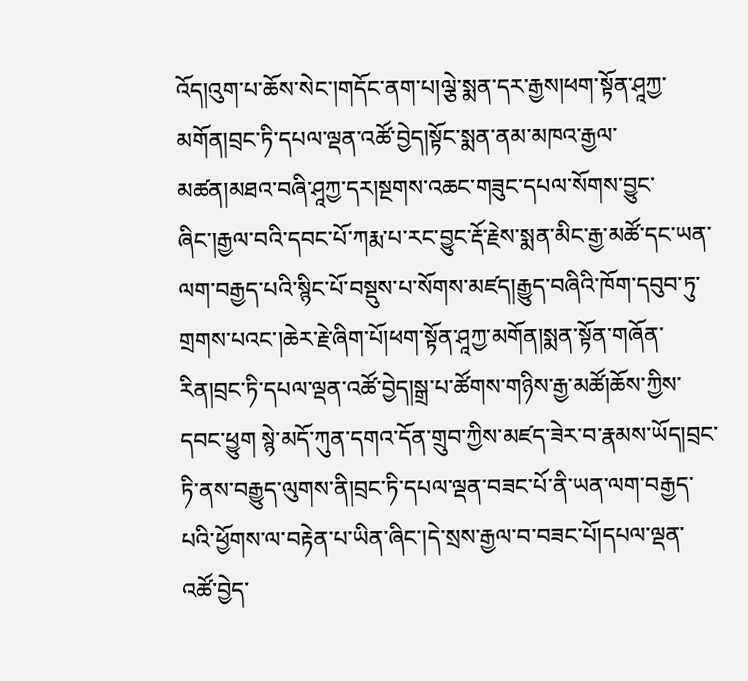འོད།འུག་པ་ཆོས་སེང་།གདོང་ནག་པ།ལྕེ་སྨན་དར་རྒྱས།ཕག་སྟོན་ཤཱཀྱ་མགོན།བྲང་ཏི་དཔལ་ལྡན་འཚོ་བྱེད།སྟོང་སྨན་ནམ་མཁའ་རྒྱལ་མཚན།མཐའ་བཞི་ཤཱཀྱ་དར།སྔགས་འཆང་གཟུང་དཔལ་སོགས་བྱུང་ཞིང་།རྒྱལ་བའི་དབང་པོ་ཀརྨ་པ་རང་བྱུང་རྡོ་རྗེས་སྨན་མིང་རྒྱ་མཚོ་དང་ཡན་ལག་བརྒྱད་པའི་སྙིང་པོ་བསྡུས་པ་སོགས་མཛད།རྒྱུད་བཞིའི་ཁོག་དབུབ་ཏུ་གྲགས་པའང་།ཆེར་རྗེ་ཞིག་པོ།ཕག་སྟོན་ཤཱཀྱ་མགོན།སྨན་སྟོན་གཞོན་རིན།བྲང་ཏི་དཔལ་ལྡན་འཚོ་བྱེད།སྒྲ་པ་ཚོགས་གཉིས་རྒྱ་མཚོ།ཆོས་ཀྱིས་དབང་ཕྱུག སྙེ་མདོ་ཀུན་དགའ་དོན་གྲུབ་ཀྱིས་མཛད་ཟེར་བ་རྣམས་ཡོད།བྲང་ཏི་ནས་བརྒྱུད་ལུགས་ནི།བྲང་ཏི་དཔལ་ལྡན་བཟང་པོ་ནི་ཡན་ལག་བརྒྱད་པའི་ཕྱོགས་ལ་བརྟེན་པ་ཡིན་ཞིང་།དེ་སྲས་རྒྱལ་བ་བཟང་པོ།དཔལ་ལྡན་འཚོ་བྱེད་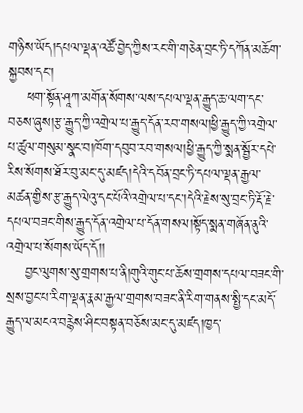གཉིས་ཡོད།དཔལ་ལྡན་འཚོ་བྱེད་ཀྱིས་རང་གི་གཅེན་བྲང་ཏི་དཀོན་མཆོག་སྐྱབས་དང་།
    ཕག་སྟོན་ཤཱཀ་མགོན་སོགས་ལས་དཔལ་ལྡན་རྒྱུད་ཆ་ལག་དང་བཅས་ཞུས།རྩ་རྒྱུད་ཀྱི་འགྲེལ་པ་རྒྱུད་དོན་རབ་གསལ།ཕྱི་རྒྱུད་ཀྱི་འགྲེལ་པ་ཚུལ་གསུམ་སྣང་བ།ཁོག་དབུབ་རབ་གསལ།ཕྱི་རྒྱུད་ཀྱི་སྨན་སྦྱོར་དཔེ་རིས་སོགས་ཐོར་བུ་མང་དུ་མཛད།དེའི་དབོན་བྲང་ཏི་དཔལ་ལྡན་རྒྱལ་མཚན་གྱིས་རྩ་རྒྱུད་ལེའུ་དང་པོའི་འགྲེལ་པ་དང་།དེའི་རྗེས་སུ་བྲང་ཏི་རྡོ་རྗེ་དཔལ་བཟང་གིས་རྒྱུད་དོན་འགྲེལ་པ་དོན་གསལ།སྟོད་སྨན་གཞོན་ནུའི་འགྲེལ་པ་སོགས་ཡོད་དོ།།
    བྱང་ལུགས་སུ་གྲགས་པ་ནི།གུའི་གུང་པ་ཆོས་གྲགས་དཔལ་བཟང་གི་སྲས་བྱང་པ་རིག་ལྡན་རྣམ་རྒྱལ་གྲགས་བཟང་ནི་རིག་གནས་སྤྱི་དང་མདོ་རྒྱུད་ལ་མངའ་བརྙེས་ཤིང་བསྟན་བཅོས་མང་དུ་མཛད།ཁྱད་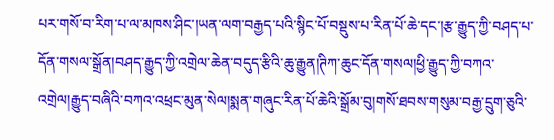པར་གསོ་བ་རིག་པ་ལ་མཁས་ཤིང་།ཡན་ལག་བརྒྱད་པའི་སྙིང་པོ་བསྡུས་པ་རིན་པོ་ཆེ་དང་།རྩ་རྒྱུད་ཀྱི་བཤད་པ་དོན་གསལ་སྒྲོན།བཤད་རྒྱུད་ཀྱི་འགྲེལ་ཆེན་བདུད་རྩིའི་ཆུ་རྒྱུན།ཊིཀ་ཆུང་དོན་གསལ།ཕྱི་རྒྱུད་ཀྱི་བཀའ་འགྲེལ།རྒྱུད་བཞིའི་བཀའ་འཕྲང་མུན་སེལ།སྨན་གཞུང་རིན་པོ་ཆེའི་སྒྲོམ་བུ།གསོ་ཐབས་གསུམ་བརྒྱ་དྲུག་ཅུའི་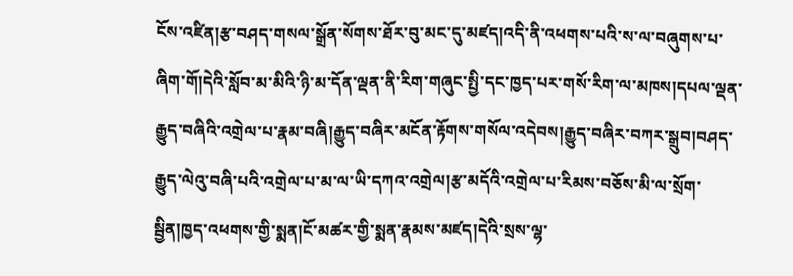ངོས་འཛིན།རྩ་བཤད་གསལ་སྒྲོན་སོགས་ཐོར་བུ་མང་དུ་མཛད།འདི་ནི་འཕགས་པའི་ས་ལ་བཞུགས་པ་ཞིག་གོ།དེའི་སློབ་མ་མིའི་ཉི་མ་དོན་ལྡན་ནི་རིག་གཞུང་སྤྱི་དང་ཁྱད་པར་གསོ་རིག་ལ་མཁས།དཔལ་ལྡན་རྒྱུད་བཞིའི་འགྲེལ་པ་རྣམ་བཞི།རྒྱུད་བཞིར་མངོན་རྟོགས་གསོལ་འདེབས།རྒྱུད་བཞིར་བཀར་སྒྲུབ།བཤད་རྒྱུད་ལེའུ་བཞི་པའི་འགྲེལ་པ་མ་ལ་ཡི་དཀའ་འགྲེལ།རྩ་མདོའི་འགྲེལ་པ་རིམས་བཅོས་མི་ལ་སྲོག་སྦྱིན།ཁྱད་འཕགས་གྱི་སྨན།ངོ་མཚར་གྱི་སྨན་རྣམས་མཛད།དེའི་སྲས་ལྷ་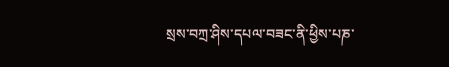སྲས་བཀྲ་ཤིས་དཔལ་བཟང་ནི་ཕྱིས་པཎ་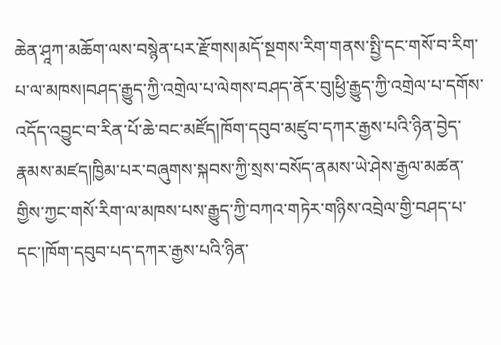ཆེན་ཤཱཀ་མཆོག་ལས་བསྙེན་པར་རྫོགས།མདོ་སྔགས་རིག་གནས་སྤྱི་དང་གསོ་བ་རིག་པ་ལ་མཁས།བཤད་རྒྱུད་ཀྱི་འགྲེལ་པ་ལེགས་བཤད་ནོར་བུ།ཕྱི་རྒྱུད་ཀྱི་འགྲེལ་པ་དགོས་འདོད་འབྱུང་བ་རིན་པོ་ཆེ་བང་མཛོད།ཁོག་དབུབ་མཛུབ་དཀར་རྒྱས་པའི་ཉིན་བྱེད་རྣམས་མཛད།ཁྱིམ་པར་བཞུགས་སྐབས་ཀྱི་སྲས་བསོད་ནམས་ཡེ་ཤེས་རྒྱལ་མཚན་གྱིས་ཀྱང་གསོ་རིག་ལ་མཁས་པས་རྒྱུད་ཀྱི་བཀའ་གཏེར་གཉིས་འབྲེལ་གྱི་བཤད་པ་དང་།ཁོག་དབུབ་པད་དཀར་རྒྱས་པའི་ཉིན་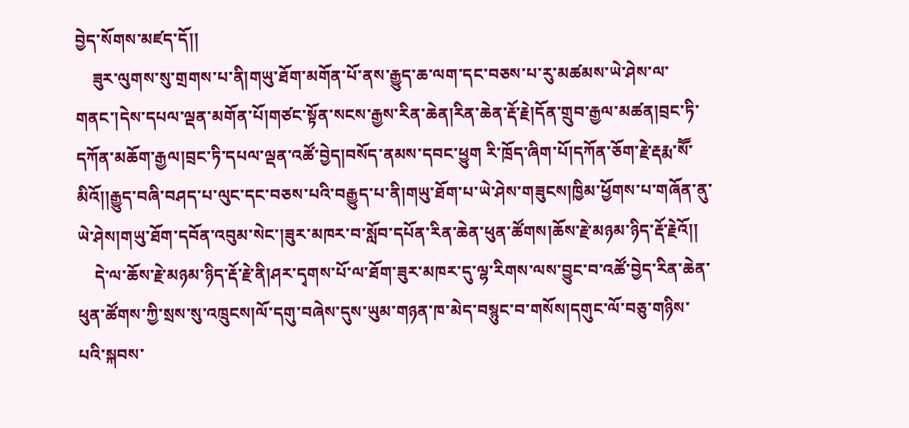བྱེད་སོགས་མཛད་དོ།།
    ཟུར་ལུགས་སུ་གྲགས་པ་ནི།གཡུ་ཐོག་མགོན་པོ་ནས་རྒྱུད་ཆ་ལག་དང་བཅས་པ་རུ་མཚམས་ཡེ་ཤེས་ལ་གནང་།དེས་དཔལ་ལྡན་མགོན་པོ།གཙང་སྟོན་སངས་རྒྱས་རིན་ཆེན།རིན་ཆེན་རྡོ་རྗེ།དོན་གྲུབ་རྒྱལ་མཚན།བྲང་ཏི་དཀོན་མཆོག་རྒྱལ།བྲང་ཏི་དཔལ་ལྡན་འཚོ་བྱེད།བསོད་ནམས་དབང་ཕྱུག རི་ཁྲོད་ཞིག་པོ།དཀོན་ཅོག་རྗེ་རྡརྨ་སཽ་མིའོ།།རྒྱུད་བཞི་བཤད་པ་ལུང་དང་བཅས་པའི་བརྒྱུད་པ་ནི།གཡུ་ཐོག་པ་ཡེ་ཤེས་གཟུངས།ཁྱིམ་ཕྱོགས་པ་གཞོན་ནུ་ཡེ་ཤེས།གཡུ་ཐོག་དབོན་འབུམ་སེང་།ཟུར་མཁར་བ་སློབ་དཔོན་རིན་ཆེན་ཕུན་ཚོགས།ཆོས་རྗེ་མཉམ་ཉིད་རྡོ་རྗེའོ།།
    དེ་ལ་ཆོས་རྗེ་མཉམ་ཉིད་རྡོ་རྗེ་ནི།ཤར་དྭགས་པོ་ལ་ཐོག་ཟུར་མཁར་དུ་ལྷ་རིགས་ལས་བྱུང་བ་འཚོ་བྱེད་རིན་ཆེན་ཕུན་ཚོགས་ཀྱི་སྲས་སུ་འཁྲུངས།ལོ་དགུ་བཞེས་དུས་ཡུམ་གཉན་ཁ་མེད་བསྙུང་བ་གསོས།དགུང་ལོ་བཅུ་གཉིས་པའི་སྐབས་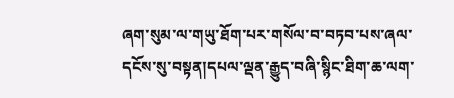ཞག་སུམ་ལ་གཡུ་ཐོག་པར་གསོལ་བ་བཏབ་པས་ཞལ་དངོས་སུ་བསྟན།དཔལ་ལྡན་རྒྱུད་བཞི་སྙིང་ཐིག་ཆ་ལག་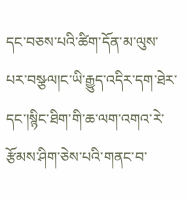དང་བཅས་པའི་ཚིག་དོན་མ་ལུས་པར་བསྩལ།ང་ཡི་རྒྱུད་འདིར་དག་ཐེར་དང་།སྙིང་ཐིག་གི་ཆ་ལག་འགའ་རེ་རྩོམས་ཤིག་ཅེས་པའི་གནང་བ་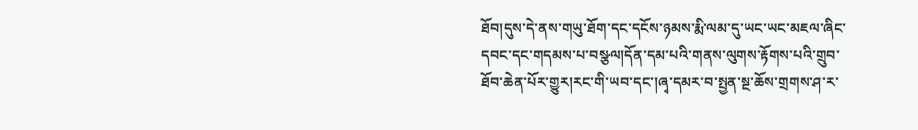ཐོབ།དུས་དེ་ནས་གཡུ་ཐོག་དང་དངོས་ཉམས་རྨི་ལམ་དུ་ཡང་ཡང་མཇལ་ཞིང་དབང་དང་གདམས་པ་བསྩལ།དོན་དམ་པའི་གནས་ལུགས་རྟོགས་པའི་གྲུབ་ཐོབ་ཆེན་པོར་གྱུར།རང་གི་ཡབ་དང་།ཞྭ་དམར་བ་སྤྱན་སྔ་ཆོས་གྲགས་ཤ་ར་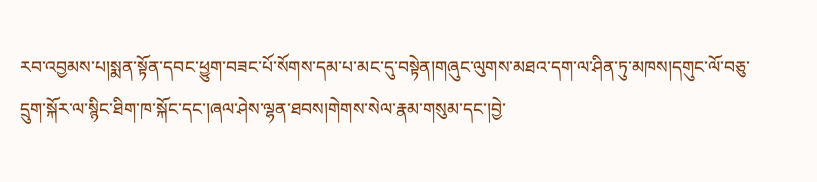རབ་འབྱམས་པ།སྨན་སྟོན་དབང་ཕྱུག་བཟང་པོ་སོགས་དམ་པ་མང་དུ་བསྟེན།གཞུང་ལུགས་མཐའ་དག་ལ་ཤིན་ཏུ་མཁས།དགུང་ལོ་བཅུ་དྲུག་སྐོར་ལ་སྙིང་ཐིག་ཁ་སྐོང་དང་།ཞལ་ཤེས་ལྷན་ཐབས།གེགས་སེལ་རྣམ་གསུམ་དང་།བྱེ་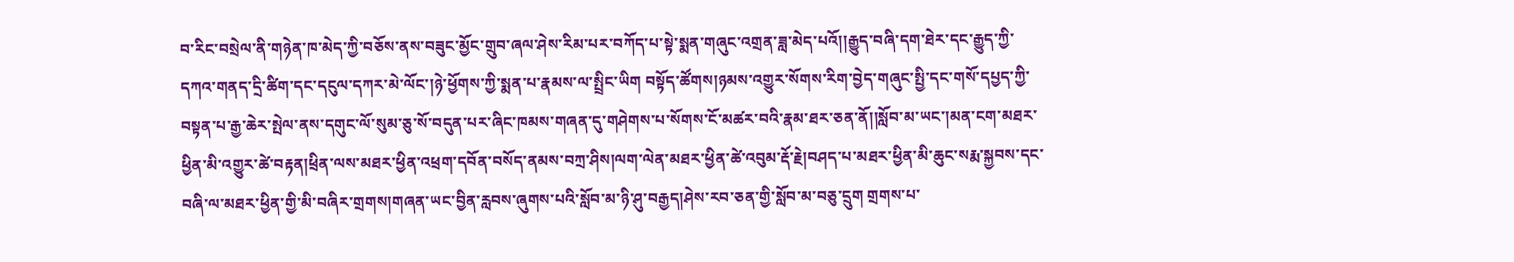བ་རིང་བསྲེལ་ནི་གཉེན་ཁ་མེད་ཀྱི་བཅོས་ནས་བཟུང་མྱོང་གྲུབ་ཞལ་ཤེས་རིམ་པར་བཀོད་པ་སྟེ་སྨན་གཞུང་འགྲན་ཟླ་མེད་པའོ།།རྒྱུད་བཞི་དག་ཐེར་དང་རྒྱུད་ཀྱི་དཀའ་གནད་དྲི་ཚིག་དང་དངུལ་དཀར་མེ་ལོང་།ཉེ་ཕྱོགས་ཀྱི་སྨན་པ་རྣམས་ལ་སྤྲིང་ཡིག བསྟོད་ཚོགས།ཉམས་འགྱུར་སོགས་རིག་བྱེད་གཞུང་སྤྱི་དང་གསོ་དཔྱད་ཀྱི་བསྟན་པ་རྒྱ་ཆེར་སྤེལ་ནས་དགུང་ལོ་སུམ་ཅུ་སོ་བདུན་པར་ཞིང་ཁམས་གཞན་དུ་གཤེགས་པ་སོགས་ངོ་མཚར་བའི་རྣམ་ཐར་ཅན་ནོ།།སློབ་མ་ཡང་།མན་ངག་མཐར་ཕྱིན་མི་འགྱུར་ཚེ་བརྟན།ཕྲིན་ལས་མཐར་ཕྱིན་འཕྲག་དབོན་བསོད་ནམས་བཀྲ་ཤིས།ལག་ལེན་མཐར་ཕྱིན་ཚེ་འབུམ་རྡོ་རྗེ།བཤད་པ་མཐར་ཕྱིན་མི་ཆུང་སརྨ་སྐྱབས་དང་བཞི་ལ་མཐར་ཕྱིན་གྱི་མི་བཞིར་གྲགས།གཞན་ཡང་བྱིན་རླབས་ཞུགས་པའི་སློབ་མ་ཉི་ཤུ་བརྒྱད།ཤེས་རབ་ཅན་གྱི་སློབ་མ་བཅུ་དྲུག གྲགས་པ་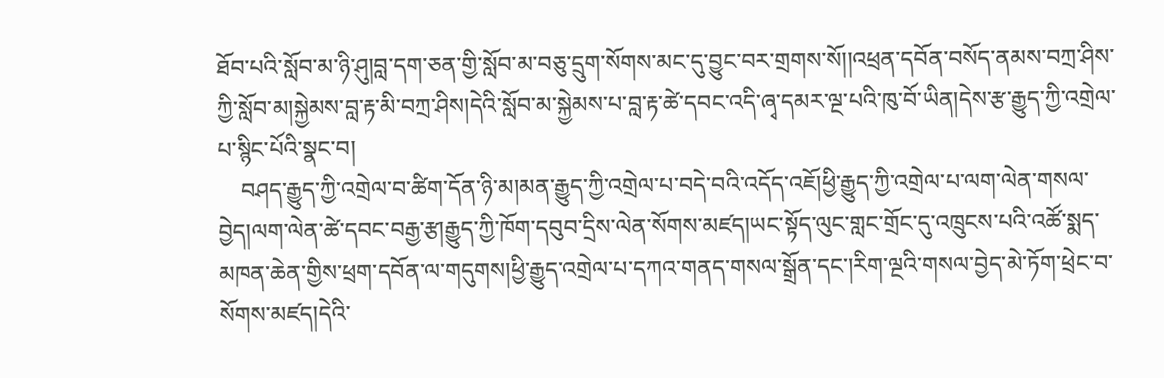ཐོབ་པའི་སློབ་མ་ཉི་ཤུ།བླ་དག་ཅན་གྱི་སློབ་མ་བཅུ་དྲུག་སོགས་མང་དུ་བྱུང་བར་གྲགས་སོ།།འཕྲན་དབོན་བསོད་ནམས་བཀྲ་ཤིས་ཀྱི་སློབ་མ།སྐྱེམས་བླ་རྟ་མི་བཀྲ་ཤིས།དེའི་སློབ་མ་སྐྱེམས་པ་བླ་རྟ་ཚེ་དབང་འདི་ཞྭ་དམར་ལྔ་པའི་ཁུ་བོ་ཡིན།དེས་རྩ་རྒྱུད་ཀྱི་འགྲེལ་པ་སྙིང་པོའི་སྣང་བ།
    བཤད་རྒྱུད་ཀྱི་འགྲེལ་བ་ཚིག་དོན་ཉི་མ།མན་རྒྱུད་ཀྱི་འགྲེལ་པ་བདེ་བའི་འདོད་འཇོ།ཕྱི་རྒྱུད་ཀྱི་འགྲེལ་པ་ལག་ལེན་གསལ་བྱེད།ལག་ལེན་ཚེ་དབང་བརྒྱ་རྩ།རྒྱུད་ཀྱི་ཁོག་དབུབ་དྲིས་ལེན་སོགས་མཛད།ཡང་སྟོད་ལུང་གླང་གྲོང་དུ་འཁྲུངས་པའི་འཚོ་སྨད་མཁན་ཆེན་གྱིས་ཕྲག་དབོན་ལ་གདུགས།ཕྱི་རྒྱུད་འགྲེལ་པ་དཀའ་གནད་གསལ་སྒྲོན་དང་།རིག་ལྔའི་གསལ་བྱེད་མེ་ཏོག་ཕྲེང་བ་སོགས་མཛད།དེའི་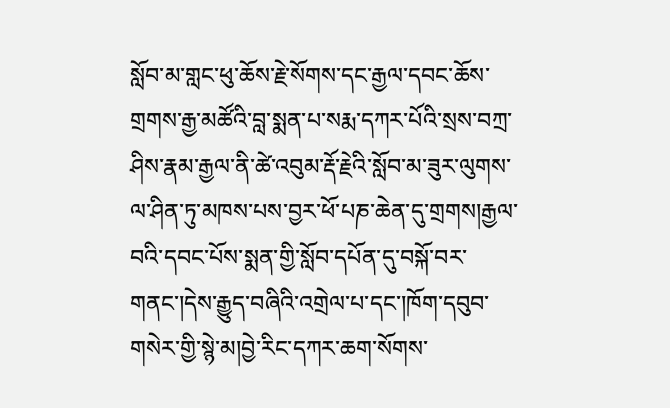སློབ་མ་གླང་ཕུ་ཆོས་རྗེ་སོགས་དང་རྒྱལ་དབང་ཆོས་གྲགས་རྒྱ་མཚོའི་བླ་སྨན་པ་སརྨ་དཀར་པོའི་སྲས་བཀྲ་ཤིས་རྣམ་རྒྱལ་ནི་ཚེ་འབུམ་རྡོ་རྗེའི་སློབ་མ་ཟུར་ལུགས་ལ་ཤིན་ཏུ་མཁས་པས་བྱར་ཕོ་པཎ་ཆེན་དུ་གྲགས།རྒྱལ་བའི་དབང་པོས་སྨན་གྱི་སློབ་དཔོན་དུ་བསྐོ་བར་གནང་།དེས་རྒྱུད་བཞིའི་འགྲེལ་པ་དང་།ཁོག་དབུབ་གསེར་གྱི་སྙེ་མ།བྱེ་རིང་དཀར་ཆག་སོགས་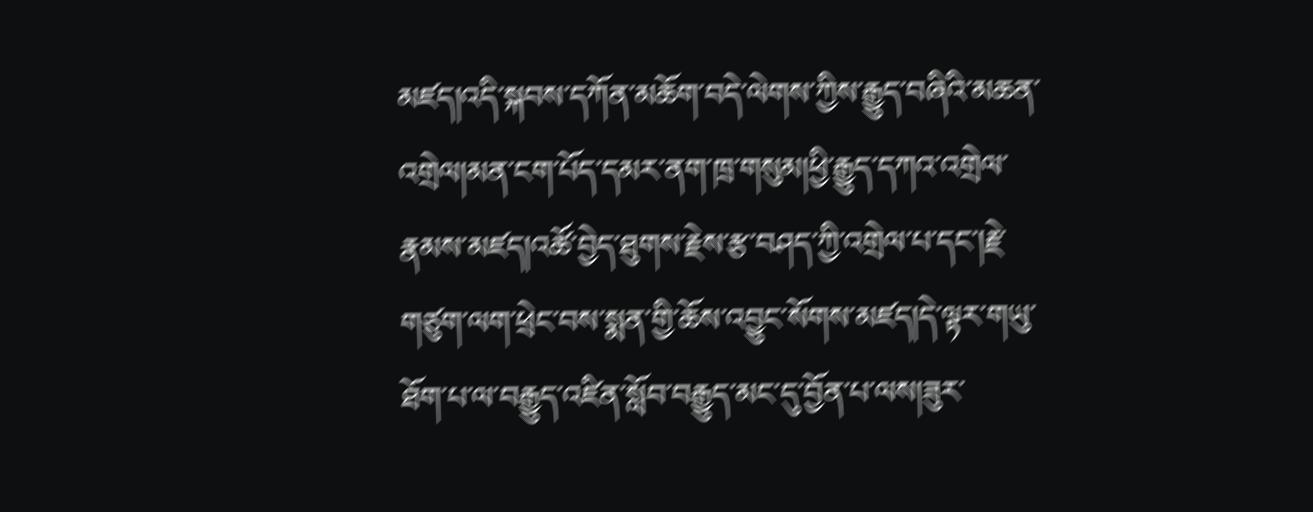མཛད།འདི་སྐབས་དཀོན་མཆོག་བདེ་ལེགས་ཀྱིས་རྒྱུད་བཞིའི་མཆན་འགྲེལ།མན་ངག་པོད་དམར་ནག་ཁྲ་གསུམ།ཕྱི་རྒྱུད་དཀའ་འགྲེལ་རྣམས་མཛད།འཚོ་བྱེད་ཐུགས་རྗེས་རྩ་བཤད་ཀྱི་འགྲེལ་པ་དང་།རྗེ་གཙུག་ལག་ཕྲེང་བས་སྨན་གྱི་ཆོས་འབྱུང་སོགས་མཛད།དེ་ལྟར་གཡུ་ཐོག་པ་ལ་བརྒྱུད་འཛིན་སློབ་བརྒྱུད་མང་དུ་བྱོན་པ་ལས།ཟུར་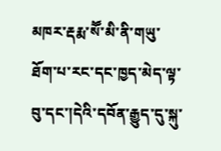མཁར་རྡརྨ་སཽ་མི་ནི་གཡུ་ཐོག་པ་རང་དང་ཁྱད་མེད་ལྟ་བུ་དང་།དེའི་དབོན་རྒྱུད་དུ་སྐུ་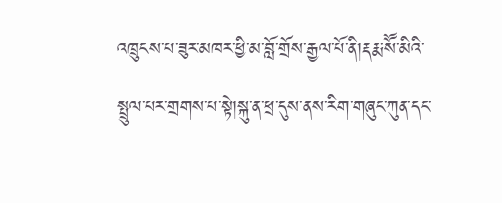འཁྲུངས་པ་ཟུར་མཁར་ཕྱི་མ་བློ་གྲོས་རྒྱལ་པོ་ནི།རྡརྨ་སཽ་མིའི་སྤྲུལ་པར་གྲགས་པ་སྟེ།སྐུ་ན་ཕྲ་དུས་ནས་རིག་གཞུང་ཀུན་དང་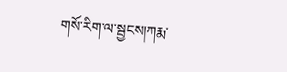གསོ་རིག་ལ་སྦྱངས།ཀརྨ་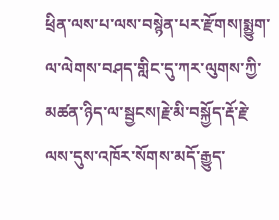ཕྲིན་ལས་པ་ལས་བསྙེན་པར་རྫོགས།སྨྱུག་ལ་ལེགས་བཤད་གླིང་དུ་ཀར་ལུགས་ཀྱི་མཚན་ཉིད་ལ་སྦྱངས།རྗེ་མི་བསྐྱོད་རྡོ་རྗེ་ལས་དུས་འཁོར་སོགས་མདོ་རྒྱུད་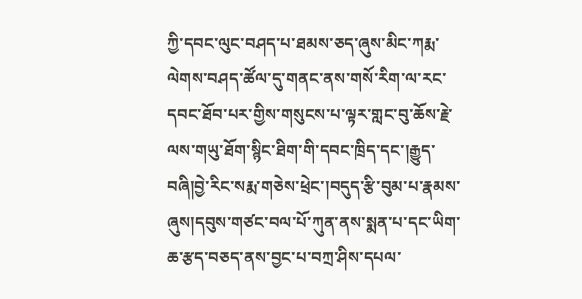ཀྱི་དབང་ལུང་བཤད་པ་ཐམས་ཅད་ཞུས་མིང་ཀརྨ་ལེགས་བཤད་ཚོལ་དུ་གནང་ནས་གསོ་རིག་ལ་རང་དབང་ཐོབ་པར་གྱིས་གསུངས་པ་ལྟར་གླང་བུ་ཆོས་རྗེ་ལས་གཡུ་ཐོག་སྙིང་ཐིག་གི་དབང་ཁྲིད་དང་།རྒྱུད་བཞི།བྱེ་རིང་སརྨ་གཅེས་ཕྲེང་།བདུད་རྩི་བུམ་པ་རྣམས་ཞུས།དབུས་གཙང་བལ་པོ་ཀུན་ནས་སྨན་པ་དང་ཡིག་ཆ་རྩད་བཅད་ནས་བྱང་པ་བཀྲ་ཤིས་དཔལ་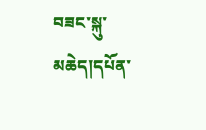བཟང་སྐུ་མཆེད།དཔོན་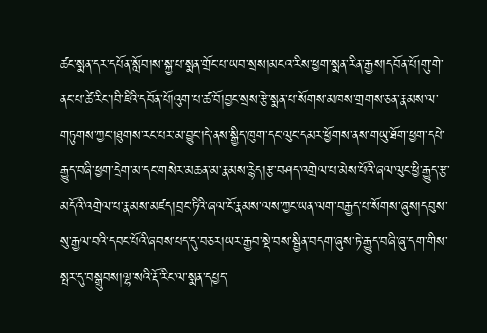ཚང་སྨན་དར་དཔོན་སློབ།ས་སྐྱ་པ་སྨན་གྲོང་པ་ཡབ་སྲས།མངའ་རིས་ཕྱག་སྨན་རིན་རྒྱས།དབོན་པོ།གུ་གེ་ནང་པ་ཚེ་རིང་།བི་ཇིའི་དབོན་པོ།འུག་པ་ཚ་བོ།བྱང་སྲས་རྩེ་སྨན་པ་སོགས་མཁས་གྲགས་ཅན་རྣམས་ལ་གཏུགས་ཀྱང་།ཐུགས་རང་པར་མ་བྱུང་།དེ་ནས་སྒྱིད་ཁུག་དང་ལུང་དམར་ཕྱོགས་ནས་གཡུ་ཐོག་ཕྱག་དཔེ་རྒྱུད་བཞི་ཕྱག་དྲེག་མ་དང་གསེར་མཆན་མ་རྣམས་རྙེད།རྩ་བཤད་འགྲེལ་པ་མེས་པོའི་ཞལ་ལུང་ཕྱི་རྒྱུད་རྩ་མདོའི་འགྲེལ་པ་རྣམས་མཛད།བྲང་ཏིའི་ཞལ་ངོ་རྣམས་ལས་ཀྱང་ཡན་ལག་བརྒྱད་པ་སོགས་ཞུས།དབུས་སུ་རྒྱལ་བའི་དབང་པོའི་ཞབས་པད་དུ་བཅར།ཡར་རྒྱབ་སྡེ་བས་སྦྱིན་བདག་ཞུས་ཏེ་རྒྱུད་བཞི་ཞུ་དག་གིས་སྤར་དུ་བསྒྲུབས།ལྷ་སའི་རྡོ་རིང་ལ་སྨན་དཔྱད་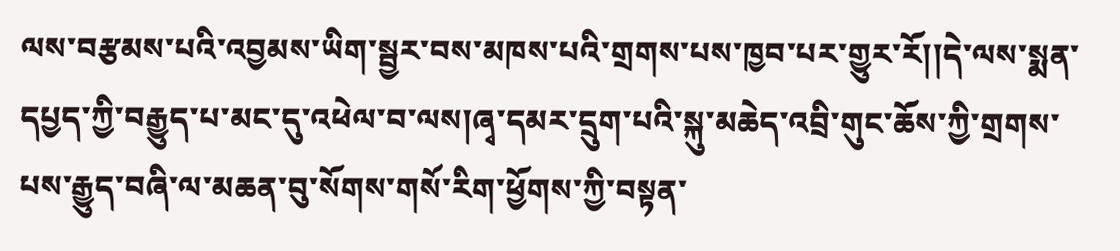ལས་བརྩམས་པའི་འབྱམས་ཡིག་སྦྱར་བས་མཁས་པའི་གྲགས་པས་ཁྱབ་པར་གྱུར་རོ།།དེ་ལས་སྨན་དཔྱད་ཀྱི་བརྒྱུད་པ་མང་དུ་འཕེལ་བ་ལས།ཞྭ་དམར་དྲུག་པའི་སྐུ་མཆེད་འབྲི་གུང་ཆོས་ཀྱི་གྲགས་པས་རྒྱུད་བཞི་ལ་མཆན་བུ་སོགས་གསོ་རིག་ཕྱོགས་ཀྱི་བསྟན་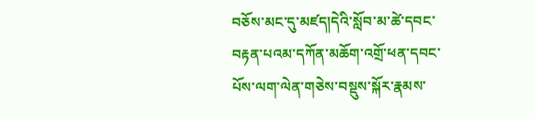བཅོས་མང་དུ་མཛད།དེའི་སློབ་མ་ཚེ་དབང་བརྟན་པའམ་དཀོན་མཆོག་འགྲོ་ཕན་དབང་པོས་ལག་ལེན་གཅེས་བསྡུས་སྐོར་རྣམས་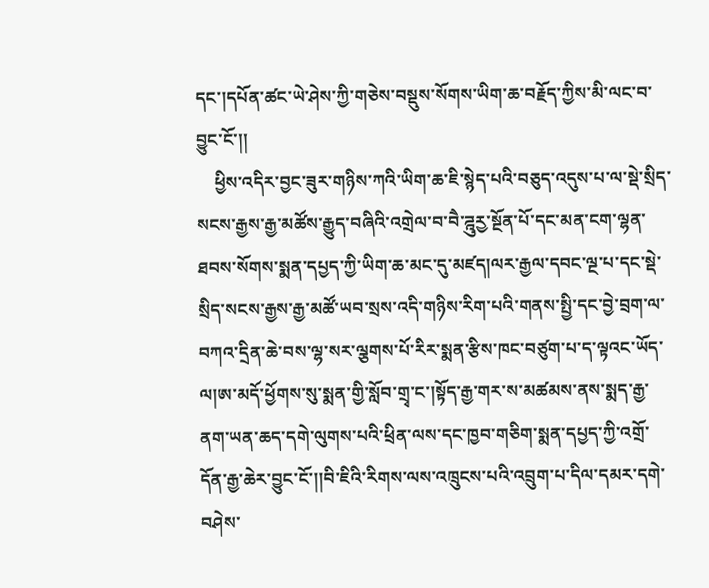དང་།དཔོན་ཚང་ཡེ་ཤེས་ཀྱི་གཅེས་བསྡུས་སོགས་ཡིག་ཆ་བརྗོད་ཀྱིས་མི་ལང་བ་བྱུང་ངོ་།།
    ཕྱིས་འདིར་བྱང་ཟུར་གཉིས་ཀའི་ཡིག་ཆ་ཇི་སྙེད་པའི་བཅུད་འདུས་པ་ལ་སྡེ་སྲིད་སངས་རྒྱས་རྒྱ་མཚོས་རྒྱུད་བཞིའི་འགྲེལ་བ་བཻ་ཌྰུརྱ་སྔོན་པོ་དང་མན་ངག་ལྷན་ཐབས་སོགས་སྨན་དཔྱད་ཀྱི་ཡིག་ཆ་མང་དུ་མཛད།ལར་རྒྱལ་དབང་ལྔ་པ་དང་སྡེ་སྲིད་སངས་རྒྱས་རྒྱ་མཚོ་ཡབ་སྲས་འདི་གཉིས་རིག་པའི་གནས་སྤྱི་དང་བྱེ་བྲག་ལ་བཀའ་དྲིན་ཆེ་བས་ལྷ་སར་ལྕགས་པོ་རིར་སྨན་རྩིས་ཁང་བཙུག་པ་ད་ལྟའང་ཡོད་ལ།ཨ་མདོ་ཕྱོགས་སུ་སྨན་གྱི་སློབ་གྲྭ་ང་།སྟོད་རྒྱ་གར་ས་མཚམས་ནས་སྨད་རྒྱ་ནག་ཡན་ཆད་དགེ་ལུགས་པའི་ཕྲིན་ལས་དང་ཁྱབ་གཅིག་སྨན་དཔྱད་ཀྱི་འགྲོ་དོན་རྒྱ་ཆེར་བྱུང་ངོ་།།བི་ཇིའི་རིགས་ལས་འཁྲུངས་པའི་འབྲུག་པ་དིལ་དམར་དགེ་བཤེས་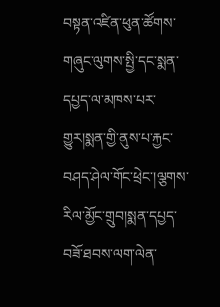བསྟན་འཛིན་ཕུན་ཚོགས་གཞུང་ལུགས་སྤྱི་དང་སྨན་དཔྱད་ལ་མཁས་པར་གྱུར།སྨན་གྱི་ནུས་པ་རྐྱང་བཤད་ཤེལ་གོང་ཕྲེང་།ལྕགས་རིལ་མྱོང་གྲུབ།སྨན་དཔྱད་བཟོ་ཐབས་ལག་ལེན་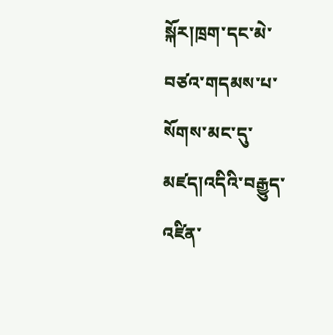སྐོར།ཁྲག་དང་མེ་བཙའ་གདམས་པ་སོགས་མང་དུ་མཛད།འདིའི་བརྒྱུད་འཛིན་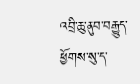འབྲི་ཆུ་ནུབ་བརྒྱུད་ཕྱོགས་སུ་ད་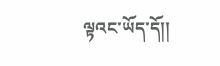ལྟའང་ཡོད་དོ།།